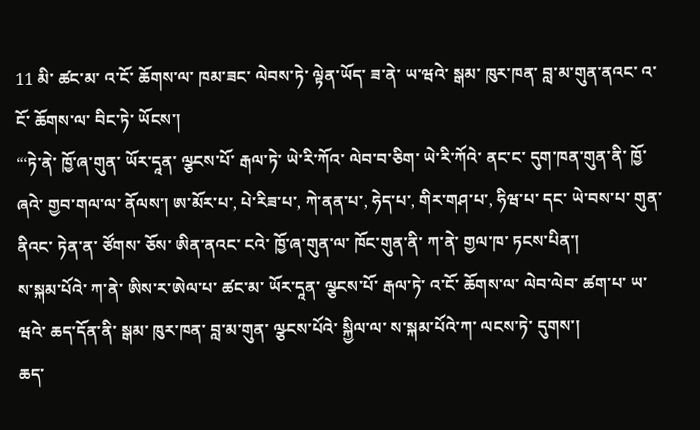11 མི་ ཚང་མ་ འ་ངོ་ ཆོགས་ལ་ ཁམ་ཟང་ ལེབས་ཏེ་ ལྟེན་ཡོད་ ཟ་ནེ་ ཡ་ཝའེ་ སྒམ་ ཁུར་ཁན་ བླ་མ་གུན་ནའང་ འ་ངོ་ ཆོགས་ལ་ བིང་ཏེ་ ཡོངས་།
“‘ཏེ་ནེ་ ཁྱོ་ཞ་གུན་ ཡོར་དཱན་ ལྩངས་པོ་ རྒལ་ཏེ་ ཡེ་རི་ཀོའ་ ལེབ་བ་ཅིག་ ཡེ་རི་ཀོའེ་ ནང་ང་ དུག་ཁན་གུན་ནི་ ཁྱོ་ཞའེ་ གྱབ་གལ་ལ་ ནོལས་། ཨ་མོར་པ་, པེ་རིཟ་པ་, ཀེ་ནན་པ་, ཧེད་པ་, གིར་གཤ་པ་, ཧིཝ་པ་ དང་ ཡེ་བས་པ་ གུན་ནིའང་ ཏེན་ན་ ཙོགས་ ཅོས་ ཨིན་ནའང་ ངའེ་ ཁྱོ་ཞ་གུན་ལ་ ཁོང་གུན་ནི་ ཀ་ནེ་ གྱལ་ཁ་ ཏངས་པིན་།
ས་སྐམ་པོའེ་ ཀ་ནེ་ ཨིས་ར་ཨེལ་པ་ ཚང་མ་ ཡོར་དཱན་ ལྩངས་པོ་ རྒལ་ཏེ་ འ་ངོ་ ཆོགས་ལ་ ལེབ་ལེབ་ ཚག་པ་ ཡ་ཝའེ་ ཆད་དོན་ནི་ སྒམ་ ཁུར་ཁན་ བླ་མ་གུན་ ལྩངས་པོའེ་ སྐྱིལ་ལ་ ས་སྐམ་པོའེ་ཀ་ ལངས་ཏེ་ དུགས་།
ཆད་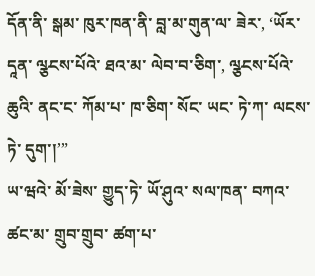དོན་ནི་ སྒམ་ ཁུར་ཁན་ནི་ བླ་མ་གུན་ལ་ ཟེར་, ‘ཡོར་དཱན་ ལྩངས་པོའེ་ ཐའ་མ་ ལེབ་བ་ཅིག་, ལྩངས་པོའེ་ ཆུའི་ ནང་ང་ ཀོམ་པ་ ཁ་ཅིག་ སོང་ ཡང་ ཏེ་ཀ་ ལངས་ཏེ་ དུག་།’”
ཡ་ཝའེ་ མོ་ཟེས་ གྱུད་ཏེ་ ཡོ་ཤུའ་ སལ་ཁན་ བཀའ་ ཚང་མ་ གྲུབ་གྲུབ་ ཚག་པ་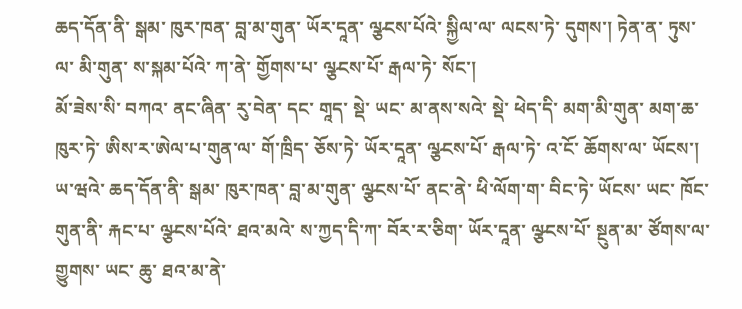ཆད་དོན་ནི་ སྒམ་ ཁུར་ཁན་ བླ་མ་གུན་ ཡོར་དཱན་ ལྩངས་པོའེ་ སྐྱིལ་ལ་ ལངས་ཏེ་ དུགས་། ཏེན་ན་ ཏུས་ལ་ མི་གུན་ ས་སྐམ་པོའེ་ ཀ་ནེ་ གྱོགས་པ་ ལྩངས་པོ་ རྒལ་ཏེ་ སོང་།
མོ་ཟེས་སི་ བཀའ་ ནང་ཞིན་ རུ་བེན་ དང་ གཱད་ སྡེ་ ཡང་ མ་ནས་སའེ་ སྡེ་ ཕེད་དི་ མག་མི་གུན་ མག་ཆ་ ཁུར་ཏེ་ ཨིས་ར་ཨེལ་པ་གུན་ལ་ གོ་ཁྲིད་ ཅོས་ཏེ་ ཡོར་དཱན་ ལྩངས་པོ་ རྒལ་ཏེ་ འ་ངོ་ ཆོགས་ལ་ ཡོངས་།
ཡ་ཝའེ་ ཆད་དོན་ནི་ སྒམ་ ཁུར་ཁན་ བླ་མ་གུན་ ལྩངས་པོ་ ནང་ནེ་ ཕི་ལོག་ག་ བིང་ཏེ་ ཡོངས་ ཡང་ ཁོང་གུན་ནི་ རྐང་པ་ ལྩངས་པོའེ་ ཐའ་མའེ་ ས་ཀྱད་དི་ཀ་ བོར་ར་ཅིག་ ཡོར་དཱན་ ལྩངས་པོ་ སྔུན་མ་ ཙོགས་ལ་ གྱུགས་ ཡང་ ཆུ་ ཐའ་མ་ནེ་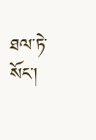ཐལ་ཏེ་ སོང་།